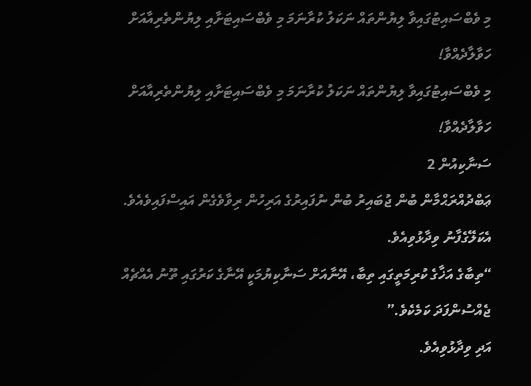މި ވެބްސައިޓުގައިވާ ލިޔުންތައް ނަކަލު ކުރާނަމަ މި ވެބްސައިޓަށާއި ލިޔުންތެރިއާއަށް ހަވާލާދެއްވާ!
މި ވެބްސައިޓުގައިވާ ލިޔުންތައް ނަކަލު ކުރާނަމަ މި ވެބްސައިޓަށާއި ލިޔުންތެރިއާއަށް ހަވާލާދެއްވާ!
ސަނާކިއުން 2
ޢަބްދުއްރަޙްމާން ބުން ޖުބައިރު ބުން ނުފައިރުގެ އަރިހުން ރިވާވެގެން އައިސްފައިވެއެވެ. އެކަލޭގެފާނު ވިދާޅުވިއެވެ.
“ތިބާގެ އަޚާގެ ކުރިމަތީގައި ތިބާ، އޭނާއަށް ސަނާކިޔުމަކީ އޭނާގެ ކަރުގައި ތޫނު އެއްޗެއް ޖެއްސުންފަދަ ކަމެކެވެ.”
އަދި ވިދާޅުވިއެވެ.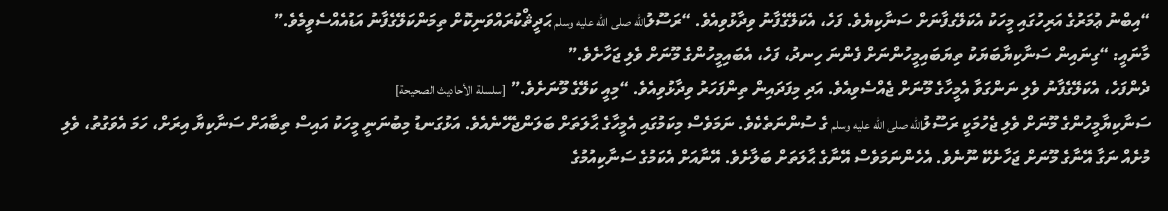“އިބްނު ޢުމަރުގެ އަރިހުގައި މީހަކު އެކަލޭގފާނަށް ސަނާކިޔެވެ. ފަހެ، އެކަލޭގެފާނު ވިދާޅުވިއެވެ. “ރަސޫލުالله صلى الله عليه وسلم ޙަދީޘްކުރައްވަނިކޮށް ތިމަންކަލޭގެފާނު އަޑުއެއްސެވީމެވެ.”
މާނައީ: “ގިނައިން ސަނާކިޔާބަޔަކު ތިޔަބައިމީހުންނަށް ފެންނަ ހިނދު، ފަހެ، އެބައިމީހުންގެ މޫނަށް ވެލި ޖަހާށެވެ.”
ދެންފަހެ، އެކަލޭގެފާނު ވެލި ނަންގަވާ އެމީހާގެ މޫނަށް ޖެއްސެވިއެވެ. އަދި މިފަދައިން ތިންފަހަރު ވިދާޅުވިއެވެ. “މިއީ ކަލޭގެ މޫނަށެވެ.” [سلسلة الأحاديث الصحيحة]
ސަނާކިޔާމީހުންގެ މޫނަށް ވެލި ޖެހުމަކީ ރަސޫލުالله صلى الله عليه وسلم ގެ ސުންނަތެކެވެ. ނަމަވެސް މިކަމުގައި އެމީހާގެ ޙާލަތަށް ބަލަންޖެހޭނެއެވެ. އަޅުގަނޑު މިބުނަނީ މީހަކު އައިސް ތިބާއަށް ސަނާކިޔާ އިރަށް، ހަމަ އެވަގުތު، ވެލި މުށެއް ނަގާ އޭނާގެ މޫނަށް ޖަހާށެކޭ ނޫނެވެ. އެހެންނަމަވެސް އޭނާގެ ޙާލަތަށް ބަލާށެވެ. އޭނާއަށް އެކަމުގެ ސަނާކިއުމުގެ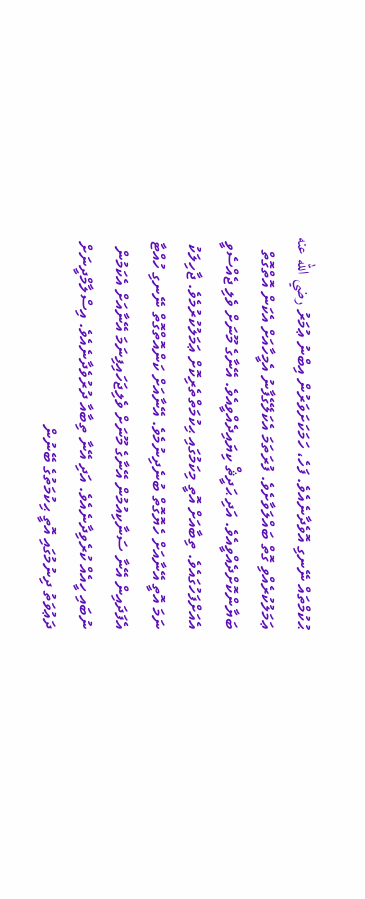ޙުކުމްތައް ނޭނގި އޮވެދާނެއެވެ. ފަހެ، ހަމަކަށަވަރުން އިބްނު ޢުމަރު رضي الله عنه ޢަމަލުކުރެއްވި ގޮތް ބައްލަވާށެވެ. ފުރަތަމަ އެކަލޭގެފާނު އެމީހާއަށް އެކަން އޮތްގޮތް ބަޔާންކޮށްދެއްވީއެވެ. އަދި ޙަދީޘް ކިޔައިދެއްވީއެވެ. އޭނާގެ މޫނަށް ވެލި ޖެއްސެވީ އެއަށްފަހުގައެވެ. ތިބާއަށް އޮތީ މިކަމުގައި ޙިކުމަތްތެރިކޮށް ޢަމަލުކުރުމެވެ. ޖާހިލަކު ނަމަ އޮތީ އޭނާއަށް ހެޔޮގޮތް ބުނެދިނުމެވެ. އޭނާއަށް ކަންއޮތްގޮތް ނޭނގި ހުއްޓާ އެފަދައިން އޭނާ ސަނާކިއުމުން އޭނާގެ މޫނަށް ވެލިޖަހައިފިނަމަ އޭނާއަށް އެކަމުން ނުބައި ހީއެއް ކުރެވިދާނެއެވެ. އަދި އޭނާ ތިބާއާ ދުރުވެދާނެއެވެ. އިސްލާމްދީނަށް ދަޢުވަތު ދިނުމުގައި އޮތީ ޙިކުމަތުގެ ބޭނުން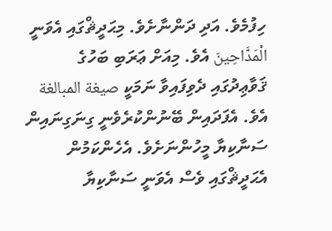ހިފުމެވެ. އަދި ދަންނާށެވެ. މިޙަދީޘްގައި އެވަނީ الْمَدَّاحِينَ އެވެ. މިއަށް ޢަރަބި ބަހުގެ ޤަވާޢިދުގައި ދެވިފައިވާ ނަމަކީ صيغة المبالغة އެވެ. އެފަދައިން ބޭނުންކުރެވެނީ ގިނަގިނައިން ސަނާކިޔާ މީހުންނަށެވެ. އެހެންކަމުން އެޙަދީޘްގައި ވެސް އެވަނީ ސަނާކިޔާ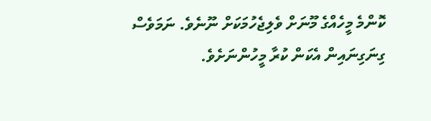ކޮންމެ މީހެއްގެ މޫނަށް ވެލިޖެހުމަކަށް ނޫނެވެ. ނަމަވެސް ގިނަގިނައިން އެކަން ކުރާ މީހުންނަށެވެ.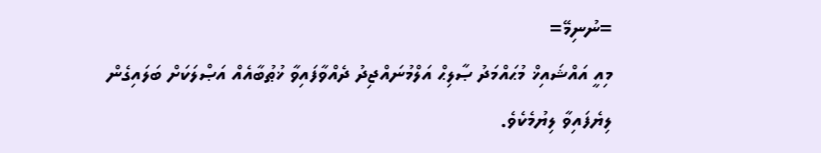=ނުނިމޭ=
މިއީ އައްޝައިޚް މުޙައްމަދު ޞާލިޙް އަލްމުނައްޖިދު ދެއްވާފައިވާ ޚުޠުބާއެއް އަޞްލަކަށް ބަލައިގެން ލިޔެފައިވާ ލިޔުމެކެވެ.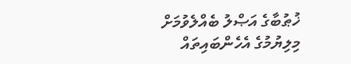ޚުޠުބާގެ އަޞްލު ބެއްލެވުމަށް
މިލިޔުމުގެ އެހެންބައިތައް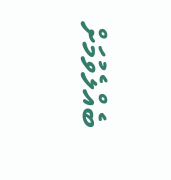ބެއްލެވުމަށް